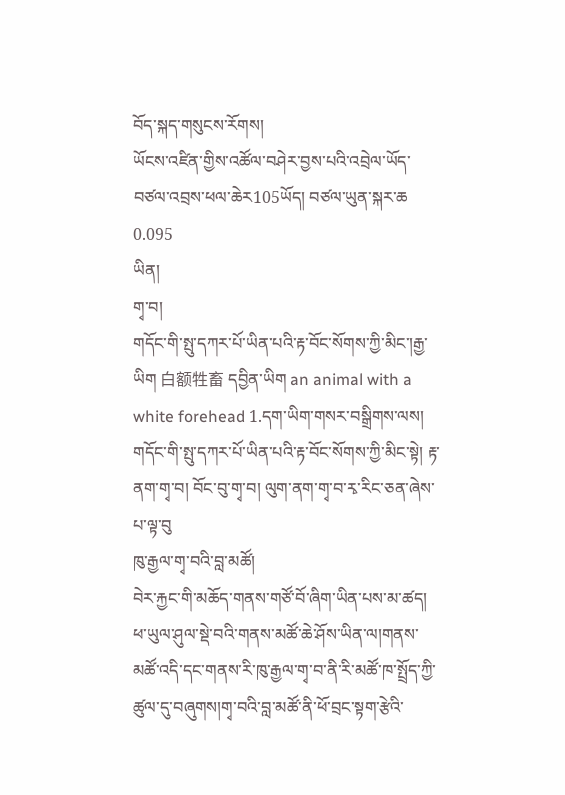བོད་སྐད་གསུངས་རོགས།
ཡོངས་འཛིན་གྱིས་འཚོལ་བཤེར་བྱས་པའི་འབྲེལ་ཡོད་བཙལ་འབྲས་ཕལ་ཆེར105ཡོད། བཙལ་ཡུན་སྐར་ཆ 0.095
ཡིན།
གྭ་བ།
གདོང་གི་སྤུ་དཀར་པོ་ཡིན་པའི་རྟ་བོང་སོགས་ཀྱི་མིང་།རྒྱ་ཡིག 白额牲畜 དབྱིན་ཡིག an animal with a white forehead 1.དག་ཡིག་གསར་བསྒྲིགས་ལས། གདོང་གི་སྤུ་དཀར་པོ་ཡིན་པའི་རྟ་བོང་སོགས་ཀྱི་མིང་སྟེ། རྟ་ནག་གྭ་བ། བོང་བུ་གྭ་བ། ལུག་ནག་གྭ་བ་རྭ་རིང་ཅན་ཞེས་པ་ལྟ་བུ
ཁུ་རྒྱལ་གྭ་བའི་བླ་མཚོ།
བེར་རྐྱང་གི་མཆོད་གནས་གཙོ་བོ་ཞིག་ཡིན་པས་མ་ཚད། ཕ་ཡུལ་ཤུལ་སྡེ་བའི་གནས་མཚོ་ཆེ་ཤོས་ཡིན་ལ།གནས་མཚོ་འདི་དང་གནས་རི་ཁུ་རྒྱལ་གྭ་བ་ནི་རི་མཚོ་ཁ་སྤྲོད་ཀྱི་ཚུལ་དུ་བཞུགས།གྭ་བའི་བླ་མཚོ་ནི་ཕོ་བྲང་སྟག་རྩེའི་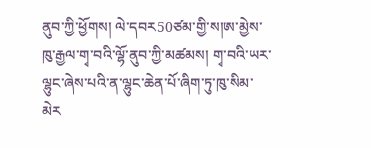ནུབ་ཀྱི་ཕྱོགས། ལེ་དབར50ཙམ་གྱི་ས།ཨ་མྱེས་ཁུ་རྒྱལ་གྭ་བའི་ལྷོ་ནུབ་ཀྱི་མཚམས། གྭ་བའི་ཡར་ལྷུང་ཞེས་པའི་ན་ལྷུང་ཆེན་པོ་ཞིག་ཏུ་ཁུ་སིམ་མེར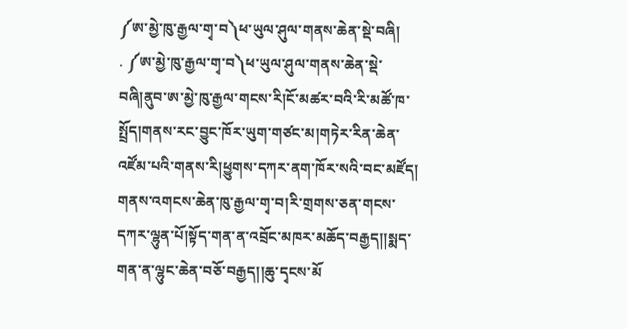༼ཨ་མྱེ་ཁུ་རྒྱལ་གྭ་བ༽ཕ་ཡུལ་ཤུལ་གནས་ཆེན་སྡེ་བཞི།
. ༼ཨ་མྱེ་ཁུ་རྒྱལ་གྭ་བ༽ཕ་ཡུལ་ཤུལ་གནས་ཆེན་སྡེ་བཞི།ནུབ་ཨ་མྱེ་ཁུ་རྒྱལ་གངས་རི།ངོ་མཚར་བའི་རི་མཚོ་ཁ་སྤྲོད།གནས་རང་བྱུང་ཁོར་ཡུག་གཙང་མ།གཏེར་རིན་ཆེན་འཛོམ་པའི་གནས་རི།ཕྱུགས་དཀར་ནག་ཁོར་སའི་བང་མཛོད། གནས་འགངས་ཆེན་ཁུ་རྒྱལ་གྭ་བ།རི་གྲགས་ཅན་གངས་དཀར་ལྷུན་པོ།སྟོད་གན་ན་འབྲོང་མཁར་མཆོད་བརྒྱད།།སྨད་གན་ན་ལྷུང་ཆེན་བཅོ་བརྒྱད།།ཆུ་དྭངས་མོ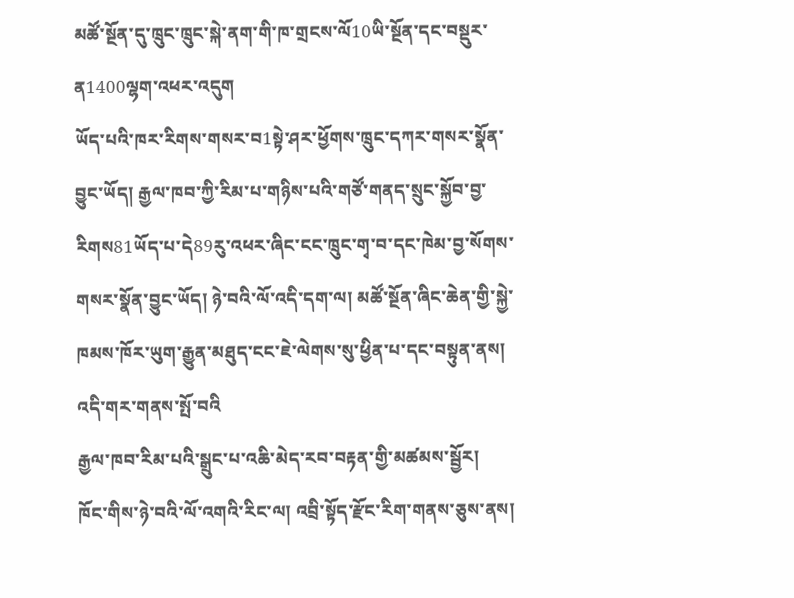མཚོ་སྔོན་དུ་ཁྲུང་ཁྲུང་སྐེ་ནག་གི་ཁ་གྲངས་ལོ10ཡི་སྔོན་དང་བསྡུར་ན1400ལྷག་འཕར་འདུག
ཡོད་པའི་ཁར་རིགས་གསར་བ1སྟེ་ཤར་ཕྱོགས་ཁྲུང་དཀར་གསར་སྣོན་བྱུང་ཡོད། རྒྱལ་ཁབ་ཀྱི་རིམ་པ་གཉིས་པའི་གཙོ་གནད་སྲུང་སྐྱོབ་བྱ་རིགས81ཡོད་པ་དེ89རུ་འཕར་ཞིང་ངང་ཁྲུང་གྭ་བ་དང་ཁེམ་བྱ་སོགས་གསར་སྣོན་བྱུང་ཡོད། ཉེ་བའི་ལོ་འདི་དག་ལ། མཚོ་སྔོན་ཞིང་ཆེན་གྱི་སྐྱེ་ཁམས་ཁོར་ཡུག་རྒྱུན་མཐུད་ངང་ཇེ་ལེགས་སུ་ཕྱིན་པ་དང་བསྟུན་ནས། འདི་གར་གནས་སྤོ་བའི
རྒྱལ་ཁབ་རིམ་པའི་སྒྲུང་པ་འཆི་མེད་རབ་བརྟན་གྱི་མཚམས་སྦྱོར།
ཁོང་གིས་ཉེ་བའི་ལོ་འགའི་རིང་ལ། འབྲི་སྟོད་རྫོང་རིག་གནས་ཅུས་ནས།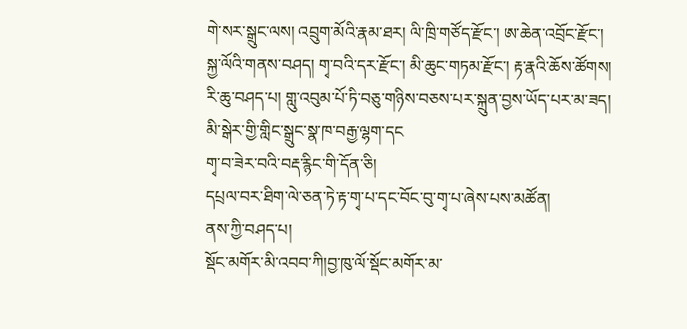གེ་སར་སྒྲུང་ལས། འབྲུག་མོའི་རྣམ་ཐར། ལི་ཁྲི་གཙོད་རྫོང་། ཨ་ཆེན་འབྲོང་རྫོང་། སྐྱ་ལོའི་གནས་བཤད། གྭ་བའི་དར་རྫོང་། མི་ཆུང་གཏམ་རྫོང་། རྟ་རྣའི་ཆོས་ཚོགས། རི་ཆུ་བཤད་པ། གླུ་འབུམ་པོ་ཏི་བཅུ་གཉིས་བཅས་པར་སྐྲུན་བྱས་ཡོད་པར་མ་ཟད། མི་སྒེར་གྱི་གླིང་སྒྲུང་སྣ་ཁ་བརྒྱ་ལྷག་དང
གྭ་བ་ཟེར་བའི་བརྡ་རྙིང་གི་དོན་ཅི།
དཔྲལ་བར་ཐིག་ལེ་ཅན་ཏེ་རྟ་གྭ་པ་དང་བོང་བུ་གྭ་པ་ཞེས་པས་མཚོན།
ནས་ཀྱི་བཤད་པ།
སྡོང་མགོར་མི་འབབ་ཀི།བྱ་ཁུ་ལོ་སྡོང་མགོར་མ་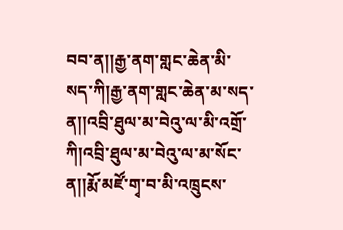བབ་ན།།རྒྱ་ནག་གླང་ཆེན་མི་སད་ཀི།རྒྱ་ནག་གླང་ཆེན་མ་སད་ན།།འབྲི་ཐུལ་མ་བེའུ་ལ་མི་འགྲོ་ཀི།འབྲི་ཐུལ་མ་བེའུ་ལ་མ་སོང་ན།།རྨོ་མཛོ་གྭ་བ་མི་འཁྲུངས་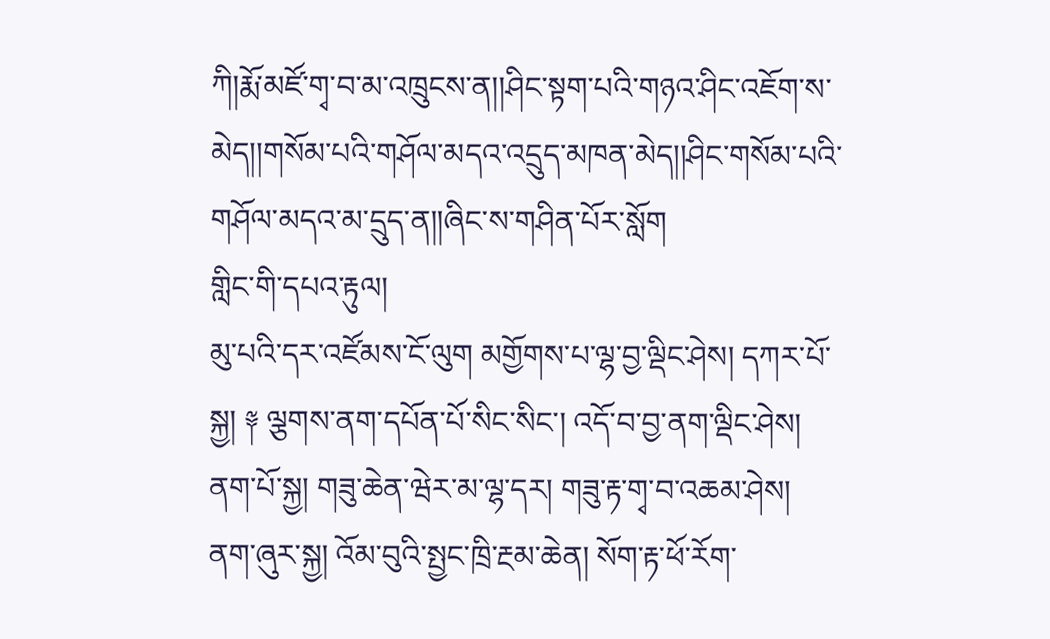ཀི།རྨོ་མཛོ་གྭ་བ་མ་འཁྲུངས་ན།།ཤིང་སྟག་པའི་གཉའ་ཤིང་འཇོག་ས་མེད།།གསོམ་པའི་གཤོལ་མདའ་འདྲུད་མཁན་མེད།།ཤིང་གསོམ་པའི་གཤོལ་མདའ་མ་དྲུད་ན།།ཞིང་ས་གཤིན་པོར་སློག
གླིང་གི་དཔའ་རྟུལ།
མུ་པའི་དར་འཛོམས་ངོ་ལུག མགྱོགས་པ་ལྷ་བྱ་ལྡིང་ཤེས། དཀར་པོ་སྐྱ། ༈ ལྕགས་ནག་དཔོན་པོ་སིང་སིང་། འདོ་བ་བྱ་ནག་ལྡིང་ཤེས། ནག་པོ་སྐྱ། གཟུ་ཆེན་ཝེར་མ་ལྷ་དར། གཟུ་རྟ་གྭ་བ་འཆམ་ཤེས། ནག་ཞུར་སྐྱ། འོམ་བུའི་སྤྱང་ཁྲི་རྔམ་ཆེན། སོག་རྟ་ཕོ་རོག་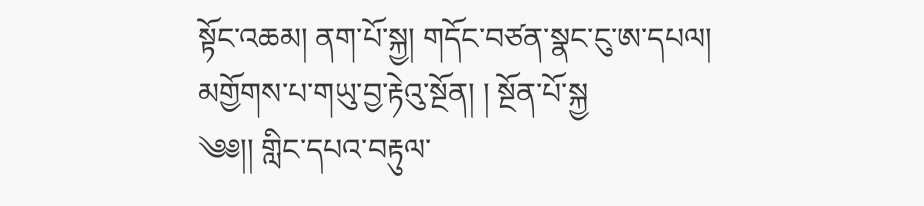སྟོང་འཆམ། ནག་པོ་སྐྱ། གདོང་བཙན་སྣང་ངུ་ཨ་དཔལ། མགྱོགས་པ་གཡུ་བྱ་རྟེའུ་སྔོན། ། སྔོན་པོ་སྐྱ
༄༅།། གླིང་དཔའ་བརྟུལ་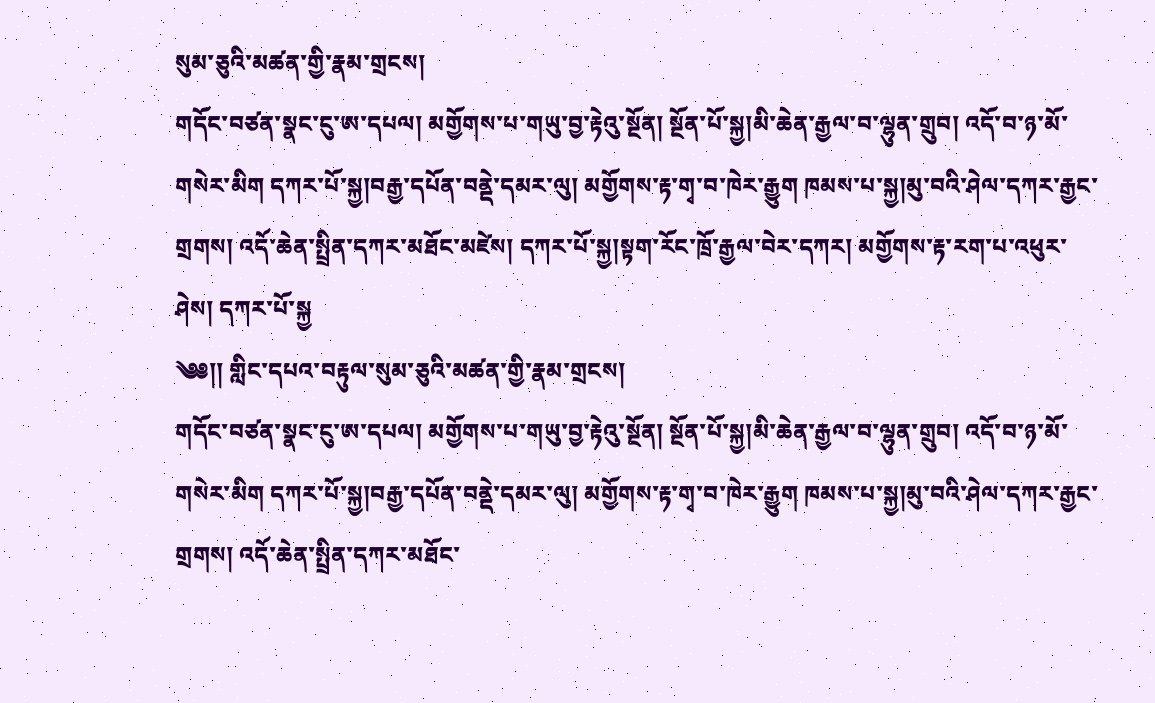སུམ་ཅུའི་མཚན་གྱི་རྣམ་གྲངས།
གདོང་བཙན་སྣང་ངུ་ཨ་དཔལ། མགྱོགས་པ་གཡུ་བྱ་རྟེའུ་སྔོན། སྔོན་པོ་སྐྱ།མི་ཆེན་རྒྱལ་བ་ལྷུན་གྲུབ། འདོ་བ་ཉ་མོ་གསེར་མིག དཀར་པོ་སྐྱ།བརྒྱ་དཔོན་བནྡེ་དམར་ལུ། མགྱོགས་རྟ་གྭ་བ་ཁེར་རྒྱུག ཁམས་པ་སྐྱ།མུ་བའི་ཤེལ་དཀར་རྒྱང་གྲགས། འདོ་ཆེན་སྤྲིན་དཀར་མཐོང་མཛེས། དཀར་པོ་སྐྱ།སྟག་རོང་ཁྲོ་རྒྱལ་བེར་དཀར། མགྱོགས་རྟ་རག་པ་འཕུར་ཤེས། དཀར་པོ་སྐྱ
༄༅།། གླིང་དཔའ་བརྟུལ་སུམ་ཅུའི་མཚན་གྱི་རྣམ་གྲངས།
གདོང་བཙན་སྣང་ངུ་ཨ་དཔལ། མགྱོགས་པ་གཡུ་བྱ་རྟེའུ་སྔོན། སྔོན་པོ་སྐྱ།མི་ཆེན་རྒྱལ་བ་ལྷུན་གྲུབ། འདོ་བ་ཉ་མོ་གསེར་མིག དཀར་པོ་སྐྱ།བརྒྱ་དཔོན་བནྡེ་དམར་ལུ། མགྱོགས་རྟ་གྭ་བ་ཁེར་རྒྱུག ཁམས་པ་སྐྱ།མུ་བའི་ཤེལ་དཀར་རྒྱང་གྲགས། འདོ་ཆེན་སྤྲིན་དཀར་མཐོང་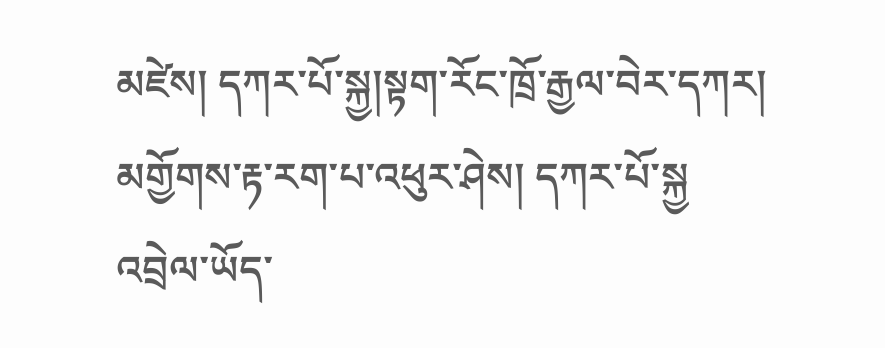མཛེས། དཀར་པོ་སྐྱ།སྟག་རོང་ཁྲོ་རྒྱལ་བེར་དཀར། མགྱོགས་རྟ་རག་པ་འཕུར་ཤེས། དཀར་པོ་སྐྱ
འབྲེལ་ཡོད་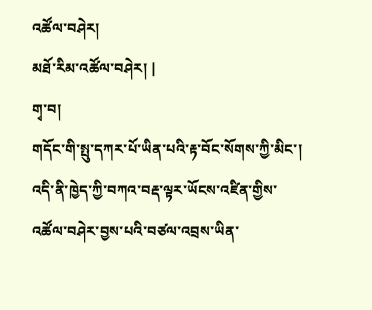འཚོལ་བཤེར།
མཐོ་རིམ་འཚོལ་བཤེར། |
གྭ་བ།
གདོང་གི་སྤུ་དཀར་པོ་ཡིན་པའི་རྟ་བོང་སོགས་ཀྱི་མིང་།
འདི་ནི་ཁྱེད་ཀྱི་བཀའ་བརྡ་ལྟར་ཡོངས་འཛིན་གྱིས་འཚོལ་བཤེར་བྱས་པའི་བཙལ་འབྲས་ཡིན་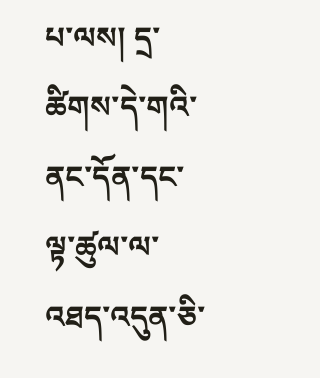པ་ལས། དྲ་ཚིགས་དེ་གའི་ནང་དོན་དང་ལྟ་ཚུལ་ལ་འཐད་འདུན་ཅི་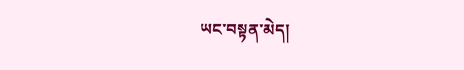ཡང་བསྟན་མེད།